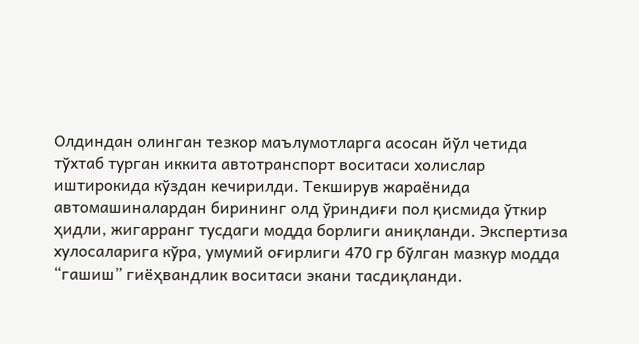Олдиндан олинган тезкор маълумотларга асосан йўл четида тўхтаб турган иккита автотранспорт воситаси холислар иштирокида кўздан кечирилди. Текширув жараёнида автомашиналардан бирининг олд ўриндиғи пол қисмида ўткир ҳидли, жигарранг тусдаги модда борлиги аниқланди. Экспертиза хулосаларига кўра, умумий оғирлиги 470 гр бўлган мазкур модда “гашиш” гиёҳвандлик воситаси экани тасдиқланди.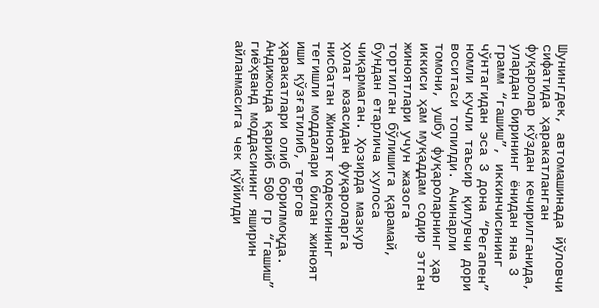Шунингдек, автомашинада йўловчи сифатида ҳаракатланган фуқаролар кўздан кечирилганида, улардан бирининг ёнидан яна 3 грамм “гашиш”, иккинчисининг чўнтагидан эса 3 дона “Регапен” номли кучли таъсир қилувчи дори воситаси топилди. Ачинарли томони, ушбу фуқароларнинг ҳар иккиси ҳам муқаддам содир этган жиноятлари учун жазога тортилган бўлишига қарамай, бундан етарлича хулоса чиқармаган. Ҳозирда мазкур ҳолат юзасидан фуқароларга нисбатан Жиноят кодексининг тегишли моддалари билан жиноят иши қўзғатилиб, тергов ҳаракатлари олиб борилмоқда.
Андижонда қарийб 500 гр “гашиш” гиёҳванд моддасининг яширин айланмасига чек қўйилди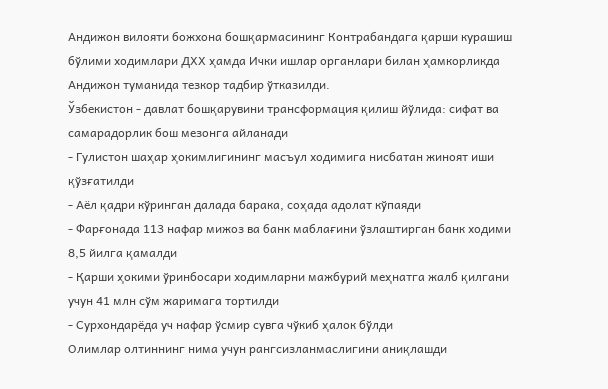Андижон вилояти божхона бошқармасининг Контрабандага қарши курашиш бўлими ходимлари ДХХ ҳамда Ички ишлар органлари билан ҳамкорликда Андижон туманида тезкор тадбир ўтказилди.
Ўзбекистон - давлат бошқарувини трансформация қилиш йўлида: сифат ва самарадорлик бош мезонга айланади
- Гулистон шаҳар ҳокимлигининг масъул ходимига нисбатан жиноят иши қўзғатилди
- Аёл қадри кўринган далада барака, соҳада адолат кўпаяди
- Фарғонада 113 нафар мижоз ва банк маблағини ўзлаштирган банк ходими 8,5 йилга қамалди
- Қарши ҳокими ўринбосари ходимларни мажбурий меҳнатга жалб қилгани учун 41 млн сўм жаримага тортилди
- Сурхондарёда уч нафар ўсмир сувга чўкиб ҳалок бўлди
Олимлар олтиннинг нима учун рангсизланмаслигини аниқлашди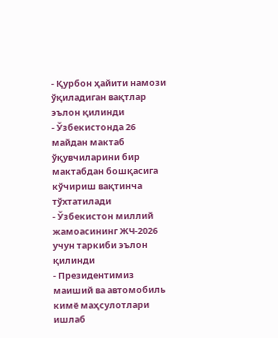- Қурбон ҳайити намози ўқиладиган вақтлар эълон қилинди
- Ўзбекистонда 26 майдан мактаб ўқувчиларини бир мактабдан бошқасига кўчириш вақтинча тўхтатилади
- Ўзбекистон миллий жамоасининг ЖЧ-2026 учун таркиби эълон қилинди
- Президентимиз маиший ва автомобиль кимё маҳсулотлари ишлаб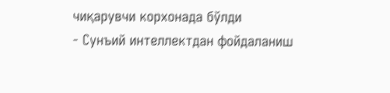чиқарувчи корхонада бўлди
- Сунъий интеллектдан фойдаланиш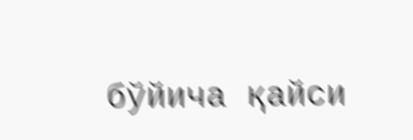бўйича қайси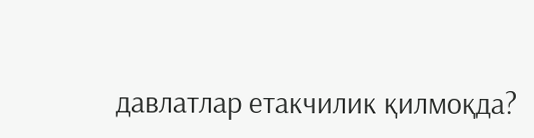давлатлар етакчилик қилмоқда?